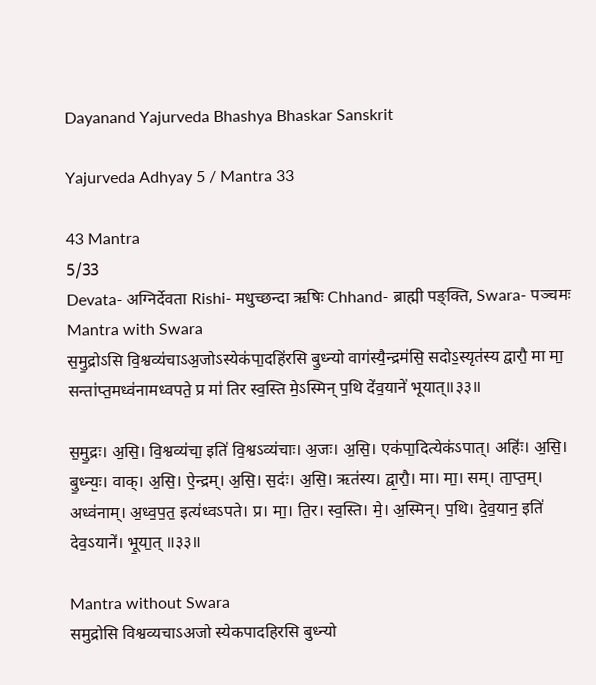Dayanand Yajurveda Bhashya Bhaskar Sanskrit

Yajurveda Adhyay 5 / Mantra 33

43 Mantra
5/33
Devata- अग्निर्देवता Rishi- मधुच्छन्दा ऋषिः Chhand- ब्राह्मी पङ्क्ति, Swara- पञ्चमः
Mantra with Swara
स॒मु॒द्रोऽसि वि॒श्वव्य॑चाऽअ॒जोऽस्येक॑पा॒दहि॑रसि बु॒ध्न्यो वाग॑स्यै॒न्द्रम॑सि॒ सदोऽ॒स्यृत॑स्य द्वारौ॒ मा मा॒ सन्ता॑प्त॒मध्व॑नामध्वपते॒ प्र मा॑ तिर स्व॒स्ति मे॒ऽस्मिन् प॒थि दे॑व॒याने॑ भूयात्॥३३॥

स॒मु॒द्रः। अ॒सि॒। वि॒श्वव्य॑चा॒ इति॑ वि॒श्वऽव्य॑चाः। अ॒जः। अ॒सि॒। एक॑पा॒दित्येक॑ऽपात्। अहिः॑। अ॒सि॒। बु॒ध्न्यः᳖। वाक्। अ॒सि॒। ऐ॒न्द्रम्। अ॒सि॒। स॒दः॑। अ॒सि॒। ऋत॑स्य। द्वा॒रौ॒। मा। मा॒। सम्। ता॒प्त॒म्। अध्व॑नाम्। अ॒ध्व॒प॒त॒ इत्य॑ध्वऽपते। प्र। मा॒। ति॒र। स्व॒स्ति। मे॒। अ॒स्मिन्। प॒थि। दे॒व॒यान॒ इति॑ देव॒ऽयाने॑। भू॒या॒त् ॥३३॥

Mantra without Swara
समुद्रोसि विश्वव्यचाऽअजो स्येकपादहिरसि बुध्न्यो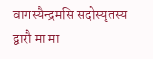वागस्यैन्द्रमसि सदोस्यृतस्य द्वारौ मा मा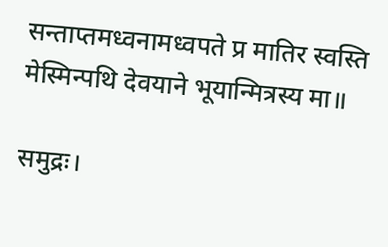सन्ताप्तमध्वनामध्वपते प्र मातिर स्वस्ति मेस्मिन्पथि देवयाने भूयान्मित्रस्य मा॥

समुद्रः।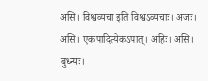असि। विश्वव्यचा इति विश्वऽव्यचाः। अजः। असि। एकपादित्येकऽपात्। अहिः। असि। बुध्न्यः।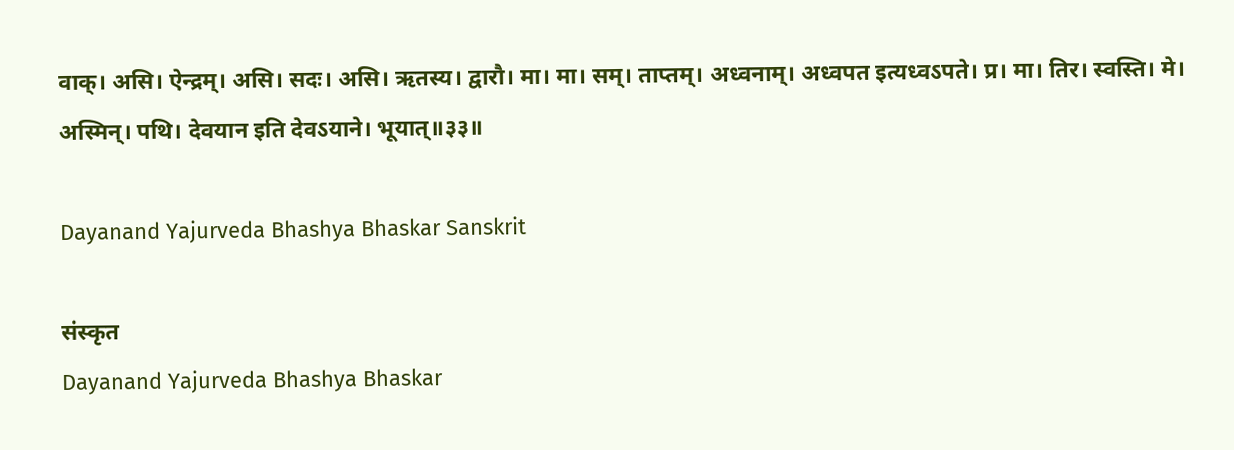वाक्। असि। ऐन्द्रम्। असि। सदः। असि। ऋतस्य। द्वारौ। मा। मा। सम्। ताप्तम्। अध्वनाम्। अध्वपत इत्यध्वऽपते। प्र। मा। तिर। स्वस्ति। मे। अस्मिन्। पथि। देवयान इति देवऽयाने। भूयात्॥३३॥

Dayanand Yajurveda Bhashya Bhaskar Sanskrit

संस्कृत
Dayanand Yajurveda Bhashya Bhaskar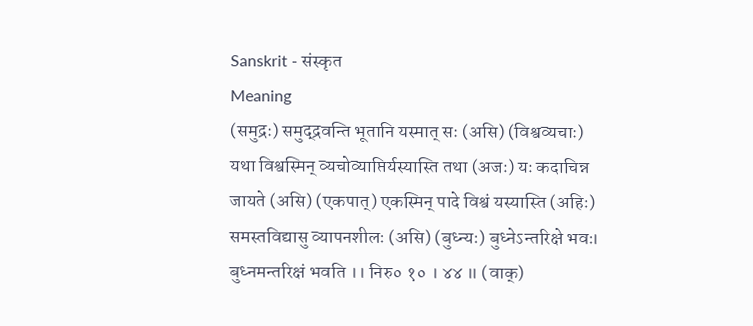Sanskrit - संस्कृत
Meaning
(समुद्रः) समुद्द्रवन्ति भूतानि यस्मात् सः (असि) (विश्वव्यचाः) यथा विश्वस्मिन् व्यचोव्याप्तिर्यस्यास्ति तथा (अजः) यः कदाचिन्न जायते (असि) (एकपात्) एकस्मिन् पादे विश्वं यस्यास्ति (अहिः) समस्तविद्यासु व्यापनशीलः (असि) (बुध्न्यः) बुध्नेऽन्तरिक्षे भवः। बुध्नमन्तरिक्षं भवति ।। निरु० १० । ४४ ॥ (वाक्)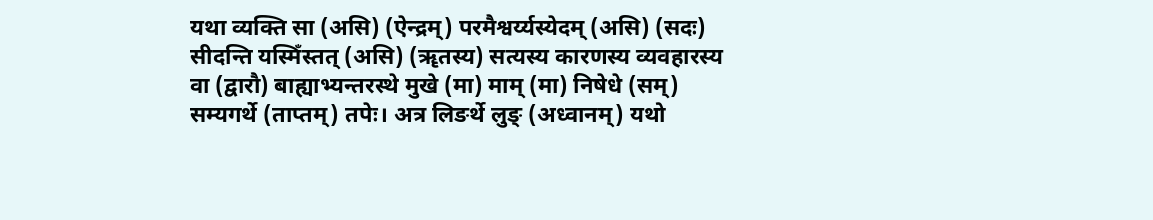यथा व्यक्ति सा (असि) (ऐन्द्रम्) परमैश्वर्य्यस्येदम् (असि) (सदः) सीदन्ति यस्मिँस्तत् (असि) (ॠतस्य) सत्यस्य कारणस्य व्यवहारस्य वा (द्वारौ) बाह्याभ्यन्तरस्थे मुखे (मा) माम् (मा) निषेधे (सम्) सम्यगर्थे (ताप्तम्) तपेः। अत्र लिङर्थे लुङ् (अध्वानम्) यथो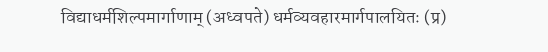विद्याधर्मशिल्पमार्गाणाम् (अध्वपते) धर्मव्यवहारमार्गपालयितः (प्र)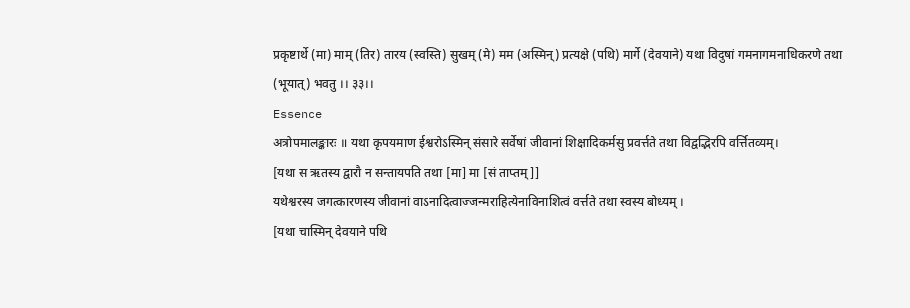प्रकृष्टार्थे (मा) माम् (तिर) तारय (स्वस्ति) सुखम् (मे) मम (अस्मिन्) प्रत्यक्षे (पथि) मार्गे (देवयाने) यथा विदुषां गमनागमनाधिकरणे तथा (भूयात्) भवतु ।। ३३।।
Essence
अत्रोपमालङ्कारः ॥ यथा कृपयमाण ईश्वरोऽस्मिन् संसारे सर्वेषां जीवानां शिक्षादिकर्मसु प्रवर्त्तते तथा विद्वद्भिरपि वर्त्तितव्यम्।
[यथा स ऋतस्य द्वारौ न सन्तायपति तथा [मा] मा [सं ताप्तम्]]
यथेश्वरस्य जगत्कारणस्य जीवानां वाऽनादित्वाज्जन्मराहित्येनाविनाशित्वं वर्त्तते तथा स्वस्य बोध्यम् ।
[यथा चास्मिन् देवयाने पथि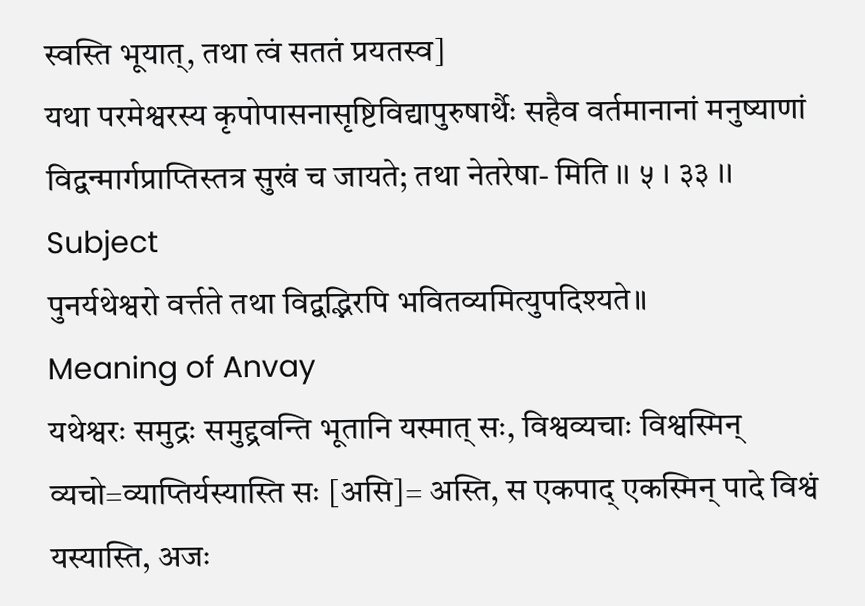स्वस्ति भूयात्, तथा त्वं सततं प्रयतस्व]
यथा परमेश्वरस्य कृपोपासनासृष्टिविद्यापुरुषार्थैः सहैव वर्तमानानां मनुष्याणां विद्वन्मार्गप्राप्तिस्तत्र सुखं च जायते; तथा नेतरेषा- मिति ।। ५ । ३३ ।।
Subject
पुनर्यथेश्वरो वर्त्तते तथा विद्वद्भिरपि भवितव्यमित्युपदिश्यते॥
Meaning of Anvay
यथेश्वरः समुद्रः समुद्द्रवन्ति भूतानि यस्मात् सः, विश्वव्यचाः विश्वस्मिन् व्यचो=व्याप्तिर्यस्यास्ति सः [असि]= अस्ति, स एकपाद् एकस्मिन् पादे विश्वं यस्यास्ति, अजः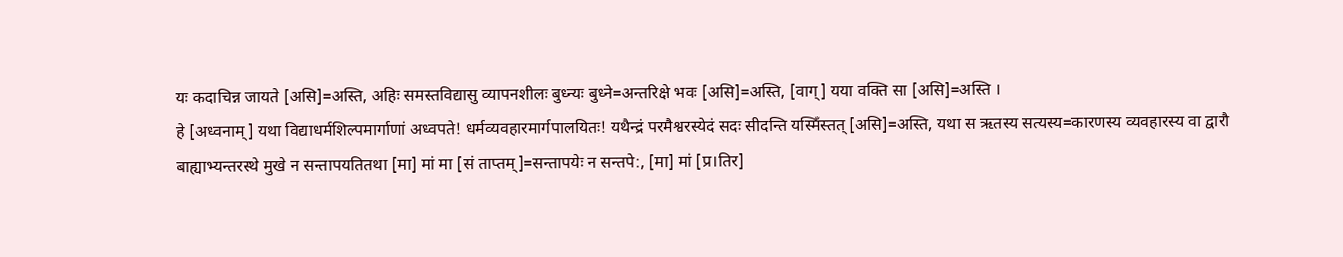यः कदाचिन्न जायते [असि]=अस्ति, अहिः समस्तविद्यासु व्यापनशीलः बुध्न्यः बुध्ने=अन्तरिक्षे भवः [असि]=अस्ति, [वाग्] यया वक्ति सा [असि]=अस्ति ।
हे [अध्वनाम्] यथा विद्याधर्मशिल्पमार्गाणां अध्वपते! धर्मव्यवहारमार्गपालयितः! यथैन्द्रं परमैश्वरस्येदं सदः सीदन्ति यस्मिँस्तत् [असि]=अस्ति, यथा स ऋतस्य सत्यस्य=कारणस्य व्यवहारस्य वा द्वारौ बाह्याभ्यन्तरस्थे मुखे न सन्तापयतितथा [मा] मां मा [सं ताप्तम्]=सन्तापयेः न सन्तपे:, [मा] मां [प्र।तिर]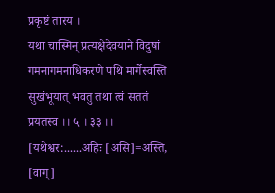प्रकृष्टं तारय ।
यथा चास्मिन् प्रत्यक्षेदेवयाने विदुषां गमनागमनाधिकरणे पथि मार्गेस्वस्ति सुखंभूयात् भवतु तथा त्वं सततं प्रयतस्व ।। ५ । ३३ ।।
[यथेश्वर:......अहिः [असि]=अस्ति, [वाग्]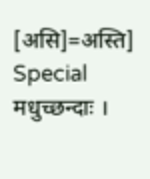[असि]=अस्ति]
Special
मधुच्छन्दाः ।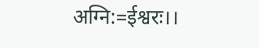अग्नि:=ईश्वरः।।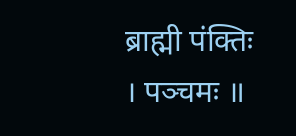ब्राह्मी पंक्तिः । पञ्चमः ॥